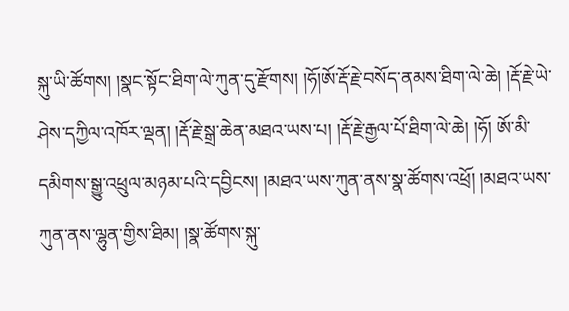སྐུ་ཡི་ཚོགས། །སྣང་སྟོང་ཐིག་ལེ་ཀུན་དུ་རྫོགས། །ཧོ།ཨོ་རྡོ་རྗེ་བསོད་ནམས་ཐིག་ལེ་ཆེ། །རྡོ་རྗེ་ཡེ་ཤེས་དཀྱིལ་འཁོར་ལྡན། །རྡོ་རྗེ་སྒྲ་ཆེན་མཐའ་ཡས་པ། །རྡོ་རྗེ་རྒྱལ་པོ་ཐིག་ལེ་ཆེ། །ཧོ། ཨོ་མི་དམིགས་སྒྱུ་འཕྲུལ་མཉམ་པའི་དབྱིངས། །མཐའ་ཡས་ཀུན་ནས་སྣ་ཚོགས་འཕྲོ། །མཐའ་ཡས་ཀུན་ནས་ལྷུན་གྱིས་ཐིམ། །སྣ་ཚོགས་སྐུ་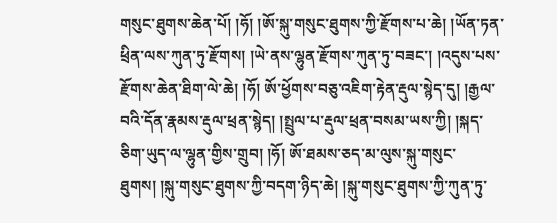གསུང་ཐུགས་ཆེན་པོ། །ཧོ། །ཨོ་སྐུ་གསུང་ཐུགས་ཀྱི་རྫོགས་པ་ཆེ། །ཡོན་ཏན་ཕྲིན་ལས་ཀུན་ཏུ་རྫོགས། །ཡེ་ནས་ལྷུན་རྫོགས་ཀུན་ཏུ་བཟང་། །འདུས་པས་རྫོགས་ཆེན་ཐིག་ལེ་ཆེ། །ཧོ། ཨོ་ཕྱོགས་བཅུ་འཇིག་རྟེན་རྡུལ་སྙེད་དུ། །རྒྱལ་བའི་དོན་རྣམས་རྡུལ་ཕྲན་སྙེད། །སྤྲུལ་པ་རྡུལ་ཕྲན་བསམ་ཡས་ཀྱི། །སྐད་ཅིག་ཡུད་ལ་ལྷུན་གྱིས་གྲུབ། །ཧོ། ཨོ་ཐམས་ཅད་མ་ལུས་སྐུ་གསུང་ཐུགས། །སྐུ་གསུང་ཐུགས་ཀྱི་བདག་ཉིད་ཆེ། །སྐུ་གསུང་ཐུགས་ཀྱི་ཀུན་ཏུ་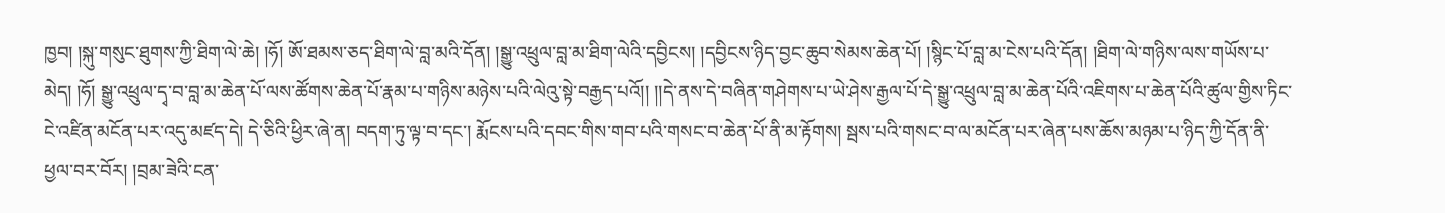ཁྱབ། །སྐུ་གསུང་ཐུགས་ཀྱི་ཐིག་ལེ་ཆེ། །ཧོ། ཨོ་ཐམས་ཅད་ཐིག་ལེ་བླ་མའི་དོན། །སྒྱུ་འཕྲུལ་བླ་མ་ཐིག་ལེའི་དབྱིངས། །དབྱིངས་ཉིད་བྱང་ཆུབ་སེམས་ཆེན་པོ། །སྙིང་པོ་བླ་མ་ངེས་པའི་དོན། །ཐིག་ལེ་གཉིས་ལས་གཡོས་པ་མེད། །ཧོ། སྒྱུ་འཕྲུལ་དྭ་བ་བླ་མ་ཆེན་པོ་ལས་ཚོགས་ཆེན་པོ་རྣམ་པ་གཉིས་མཉེས་པའི་ལེའུ་སྟེ་བརྒྱད་པའོ།། །།དེ་ནས་དེ་བཞིན་གཤེགས་པ་ཡེ་ཤེས་རྒྱལ་པོ་དེ་སྒྱུ་འཕྲུལ་བླ་མ་ཆེན་པོའི་འཇིགས་པ་ཆེན་པོའི་ཚུལ་གྱིས་ཏིང་ངེ་འཛིན་མངོན་པར་འདུ་མཛད་དེ། དེ་ཅིའི་ཕྱིར་ཞེ་ན། བདག་ཏུ་ལྟ་བ་དང་། རྨོངས་པའི་དབང་གིས་གབ་པའི་གསང་བ་ཆེན་པོ་ནི་མ་རྟོགས། སྦས་པའི་གསང་བ་ལ་མངོན་པར་ཞེན་པས་ཆོས་མཉམ་པ་ཉིད་ཀྱི་དོན་ནི་ཕྱལ་བར་བོར། །བྲམ་ཟེའི་ངན་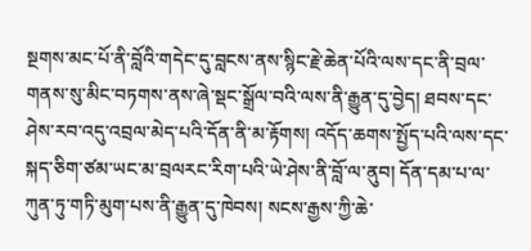སྔགས་མང་པོ་ནི་བློའི་གདེང་དུ་བླངས་ནས་སྙིང་རྗེ་ཆེན་པོའི་ལས་དང་ནི་བྲལ་གནས་སུ་མིང་བཏགས་ནས་ཞེ་སྡང་སྒྲོལ་བའི་ལས་ནི་རྒྱུན་དུ་བྱེད། ཐབས་དང་ཤེས་རབ་འདུ་འབྲལ་མེད་པའི་དོན་ནི་མ་རྟོགས། འདོད་ཆགས་སྤྱོད་པའི་ལས་དང་སྐད་ཅིག་ཙམ་ཡང་མ་བྲལརང་རིག་པའི་ཡེ་ཤེས་ནི་བློ་ལ་ནུབ། དོན་དམ་པ་ལ་ཀུན་ཏུ་གཏི་མུག་པས་ནི་རྒྱུན་དུ་ཁེབས། སངས་རྒྱས་ཀྱི་ཆེ་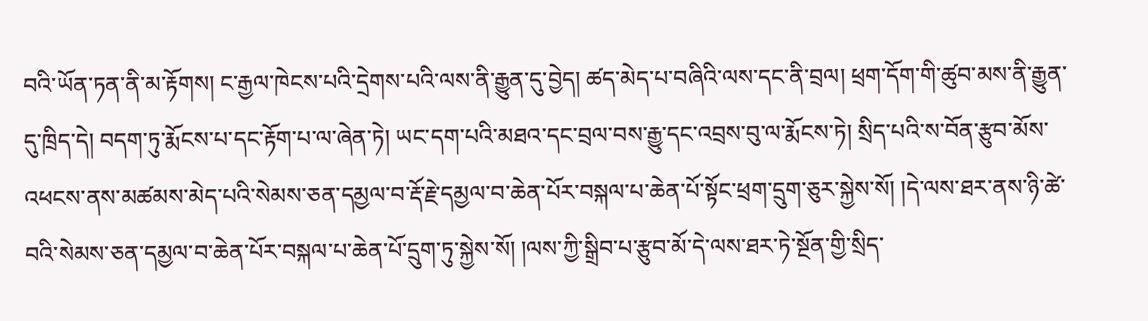བའི་ཡོན་ཏན་ནི་མ་རྟོགས། ང་རྒྱལ་ཁེངས་པའི་དྲེགས་པའི་ལས་ནི་རྒྱུན་དུ་བྱེད། ཚད་མེད་པ་བཞིའི་ལས་དང་ནི་བྲལ། ཕྲག་དོག་གི་ཚུབ་མས་ནི་རྒྱུན་དུ་ཁྲིད་དེ། བདག་ཏུ་རྨོངས་པ་དང་རྟོག་པ་ལ་ཞེན་ཏེ། ཡང་དག་པའི་མཐའ་དང་བྲལ་བས་རྒྱུ་དང་འབྲས་བུ་ལ་རྨོངས་ཏེ། སྲིད་པའི་ས་བོན་རྩུབ་མོས་འཕངས་ནས་མཚམས་མེད་པའི་སེམས་ཅན་དམྱལ་བ་རྡོ་རྗེ་དམྱལ་བ་ཆེན་པོར་བསྐལ་པ་ཆེན་པོ་སྟོང་ཕྲག་དྲུག་ཅུར་སྐྱེས་སོ། །དེ་ལས་ཐར་ནས་ཉི་ཚེ་བའི་སེམས་ཅན་དམྱལ་བ་ཆེན་པོར་བསྐལ་པ་ཆེན་པོ་དྲུག་ཏུ་སྐྱེས་སོ། །ལས་ཀྱི་སྒྲིབ་པ་རྩུབ་མོ་དེ་ལས་ཐར་ཏེ་སྔོན་གྱི་སྲིད་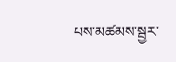པས་མཚམས་སྦྱར་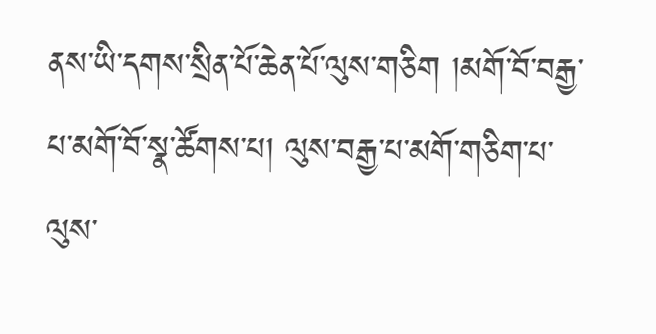ནས་ཡི་དགས་སྲིན་པོ་ཆེན་པོ་ལུས་གཅིག །མགོ་བོ་བརྒྱ་པ་མགོ་བོ་སྣ་ཚོགས་པ། ལུས་བརྒྱ་པ་མགོ་གཅིག་པ་ལུས་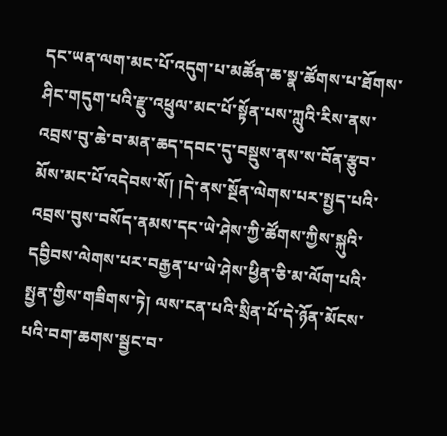དང་ཡན་ལག་མང་པོ་འདུག་པ་མཚོན་ཆ་སྣ་ཚོགས་པ་ཐོགས་ཤིང་གདུག་པའི་རྫུ་འཕྲུལ་མང་པོ་སྟོན་པས་ཀླུའི་རིས་ནས་འབྲས་བུ་ཆེ་བ་མན་ཆད་དབང་དུ་བསྡུས་ནས་ས་བོན་རྩུབ་མོས་མང་པོ་འདེབས་སོ། །དེ་ནས་སྔོན་ལེགས་པར་སྤྱད་པའི་འབྲས་བུས་བསོད་ནམས་དང་ཡེ་ཤེས་ཀྱི་ཚོགས་ཀྱིས་སྐུའི་དབྱིབས་ལེགས་པར་བརྒྱན་པ་ཡེ་ཤེས་ཕྱིན་ཅི་མ་ལོག་པའི་སྤྱན་གྱིས་གཟིགས་ཏེ། ལས་ངན་པའི་སྲིན་པོ་དེ་ཉོན་མོངས་པའི་བག་ཆགས་སྦྱང་བ་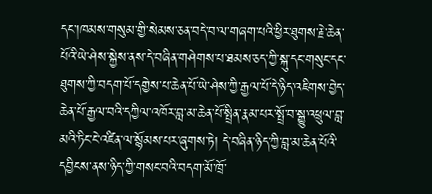དང་།ཁམས་གསུམ་གྱི་སེམས་ཅན་བདེ་བ་ལ་གཞག་པའི་ཕྱིར་ཐུགས་རྗེ་ཆེན་པོའི་ཡེ་ཤེས་སྐྱེས་ནས་དེ་བཞིན་གཤེགས་པ་ཐམས་ཅད་ཀྱི་སྐུ་དང་གསུང་དང་ཐུགས་ཀྱི་བདག་པོ་དགྱེས་པ་ཆེན་པོ་ཡེ་ཤེས་ཀྱི་རྒྱལ་པོ་དེ་ཉིད་འཇིགས་བྱེད་ཆེན་པོ་རྒྱལ་བའི་དཀྱིལ་འཁོར་བླ་མ་ཆེན་པོ་སྤྲིན་རྣམ་པར་སྤྲོ་བ་སྒྱུ་འཕྲུལ་བླ་མའི་ཏིང་ངེ་འཛིན་ལ་སྙོམས་པར་ཞུགས་ཏེ། དེ་བཞིན་ཉིད་ཀྱི་བླ་མ་ཆེན་པོའི་དབྱིངས་ནས་ཉིད་ཀྱི་གསང་བའི་བདག་མོ་ཁྲོ་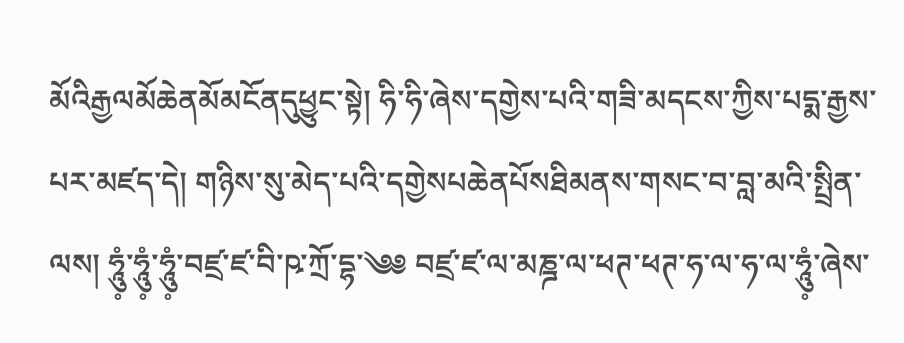མོའིརྒྱལམོཆེནམོམངོནདུཕྱུང་སྟེ། ཧི་ཧི་ཞེས་དགྱེས་པའི་གཟི་མདངས་ཀྱིས་པདྨ་རྒྱས་པར་མཛད་དེ། གཉིས་སུ་མེད་པའི་དགྱེསཔཆེནཔོསཐིམནས་གསང་བ་བླ་མའི་སྤྲིན་ལས། ཧཱུཾ༷་ཧཱུཾ༷་ཧཱུཾ༷་བཛྲ་ཛ་བི་ཥ་ཀྲོ་དྷ་༄༅ བཛྲ་ཛ་ལ་མཎྜ་ལ་ཕཊ་ཕཊ་ཧ་ལ་ཧ་ལ་ཧཱུཾ༷་ཞེས་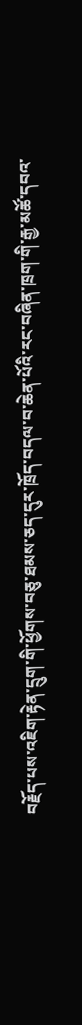བརྗོད་པས་འཇིག་རྟེན་དྲུག་གི་ཕྱོགས་བཅུ་ཐམས་ཅད་དུར་ཁྲོད་བདལ་བ་ཆེན་པོའི་རང་བཞིན་ཁྲག་གི་རྒྱ་མཚོ་དབའ་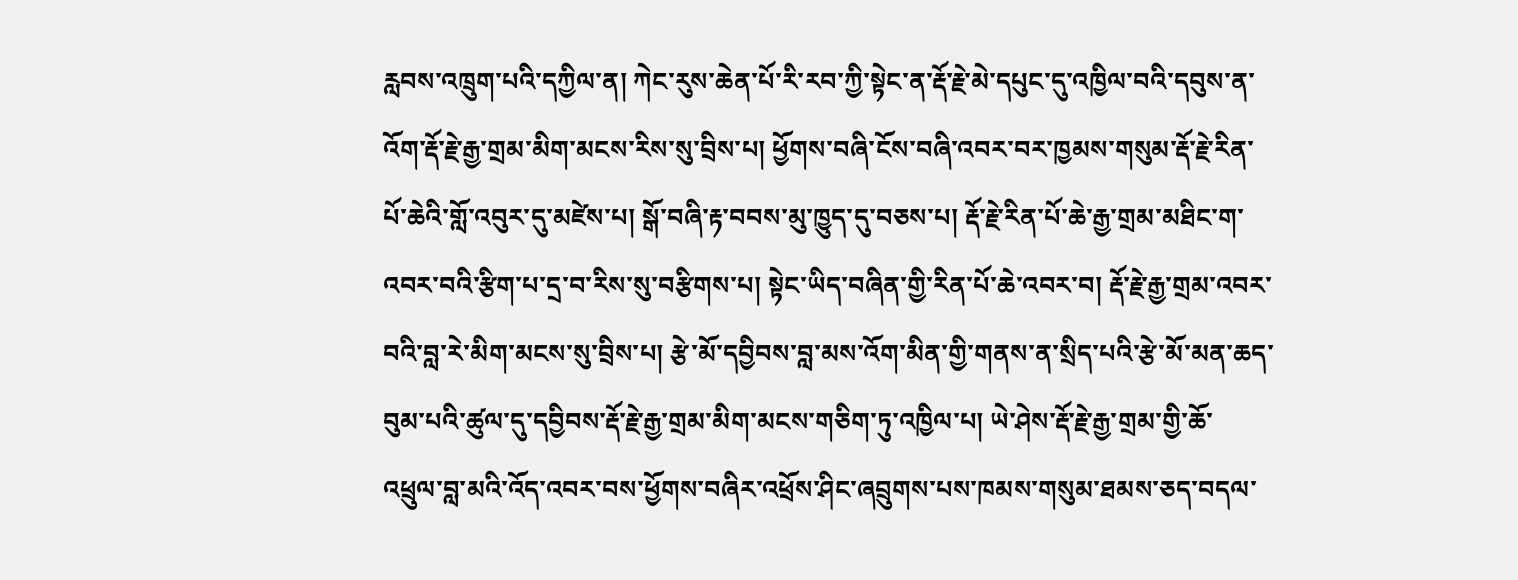རླབས་འཁྲུག་པའི་དཀྱིལ་ན། ཀེང་རུས་ཆེན་པོ་རི་རབ་ཀྱི་སྟེང་ན་རྡོ་རྗེ་མེ་དཔུང་དུ་འཁྱིལ་བའི་དབུས་ན་འོག་རྡོ་རྗེ་རྒྱ་གྲམ་མིག་མངས་རིས་སུ་བྲིས་པ། ཕྱོགས་བཞི་ངོས་བཞི་འབར་བར་ཁྱམས་གསུམ་རྡོ་རྗེ་རིན་པོ་ཆེའི་གློ་འབུར་དུ་མཛེས་པ། སྒོ་བཞི་རྟ་བབས་མུ་ཁྱུད་དུ་བཅས་པ། རྡོ་རྗེ་རིན་པོ་ཆེ་རྒྱ་གྲམ་མཐིང་ག་འབར་བའི་རྩིག་པ་དྲ་བ་རིས་སུ་བརྩིགས་པ། སྟེང་ཡིད་བཞིན་གྱི་རིན་པོ་ཆེ་འབར་བ། རྡོ་རྗེ་རྒྱ་གྲམ་འབར་བའི་བླ་རེ་མིག་མངས་སུ་བྲིས་པ། རྩེ་མོ་དབྱིབས་བླ་མས་འོག་མིན་གྱི་གནས་ན་སྲིད་པའི་རྩེ་མོ་མན་ཆད་བུམ་པའི་ཚུལ་དུ་དབྱིབས་རྡོ་རྗེ་རྒྱ་གྲམ་མིག་མངས་གཅིག་ཏུ་འཁྱིལ་པ། ཡེ་ཤེས་རྡོ་རྗེ་རྒྱ་གྲམ་གྱི་ཆོ་འཕྲུལ་བླ་མའི་འོད་འབར་བས་ཕྱོགས་བཞིར་འཕྲོས་ཤིང་ཞབྲུགས་པས་ཁམས་གསུམ་ཐམས་ཅད་བདལ་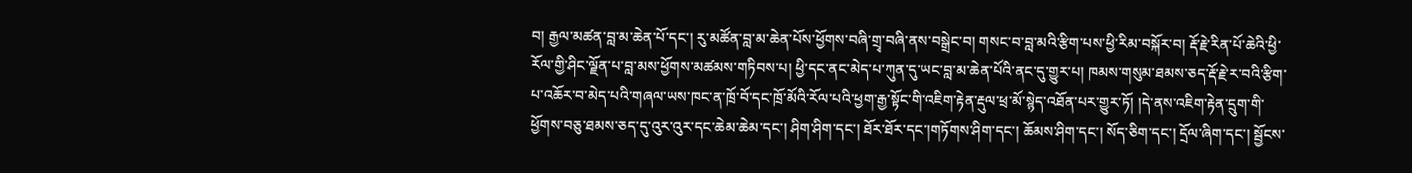བ། རྒྱལ་མཚན་བླ་མ་ཆེན་པོ་དང་། རུ་མཚོན་བླ་མ་ཆེན་པོས་ཕྱོགས་བཞི་གྲྭ་བཞི་ནས་བསྒྲེང་བ། གསང་བ་བླ་མའི་རྩིག་པས་ཕྱི་རིམ་བསྐོར་བ། རྡོ་རྗེ་རིན་པོ་ཆེའི་ཕྱི་རོལ་གྱི་ཤིང་ལྗོན་པ་བླ་མས་ཕྱོགས་མཚམས་གཏིབས་པ། ཕྱི་དང་ནང་མེད་པ་ཀུན་དུ་ཡང་བླ་མ་ཆེན་པོའི་ནང་དུ་གྱུར་པ། ཁམས་གསུམ་ཐམས་ཅད་རྡོ་རྗེ་ར་བའི་རྩིག་པ་འཆོར་བ་མེད་པའི་གཞལ་ཡས་ཁང་ན་ཁྲོ་བོ་དང་ཁྲོ་མོའི་རོལ་པའི་ཕྱག་རྒྱ་སྟོང་གི་འཇིག་རྟེན་རྡུལ་ཕྲ་མོ་སྙེད་འཐོན་པར་གྱུར་ཏོ། །དེ་ནས་འཇིག་རྟེན་དྲུག་གི་ཕྱོགས་བཅུ་ཐམས་ཅད་དུ་འུར་འུར་དང་ཆེམ་ཆེམ་དང་། ཤིག་ཤིག་དང་། ཐོར་ཐོར་དང་།གཏོགས་ཤིག་དང་། ཆོམས་ཤིག་དང་། སོད་ཅིག་དང་། དྲོལ་ཞིག་དང་། སྦྱོངས་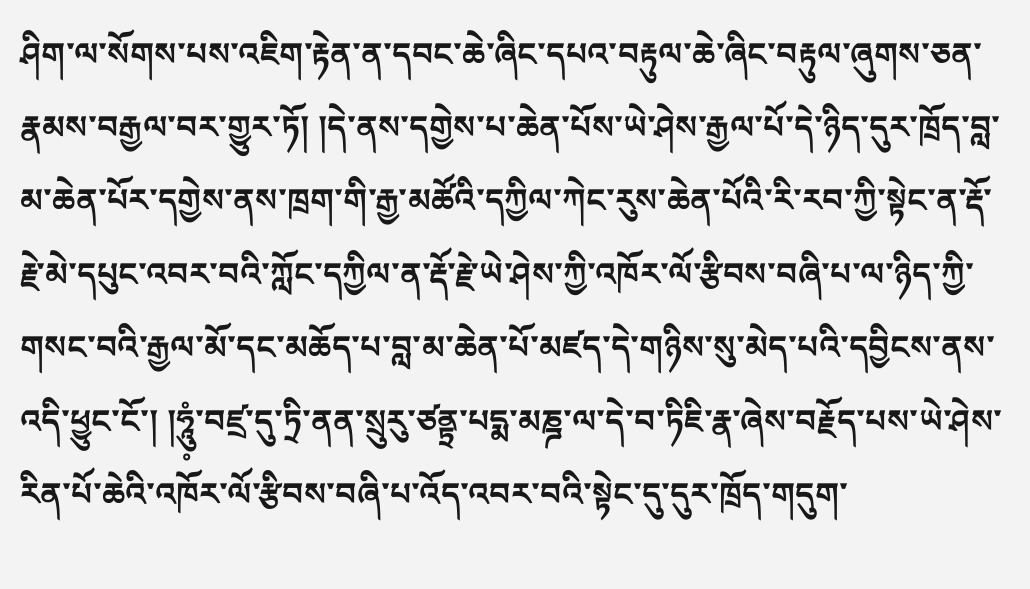ཤིག་ལ་སོགས་པས་འཇིག་རྟེན་ན་དབང་ཆེ་ཞིང་དཔའ་བརྟུལ་ཆེ་ཞིང་བརྟུལ་ཞུགས་ཅན་རྣམས་བརྒྱལ་བར་གྱུར་ཏོ། །དེ་ནས་དགྱེས་པ་ཆེན་པོས་ཡེ་ཤེས་རྒྱལ་པོ་དེ་ཉིད་དུར་ཁྲོད་བླ་མ་ཆེན་པོར་དགྱེས་ནས་ཁྲག་གི་རྒྱ་མཚོའི་དཀྱིལ་ཀེང་རུས་ཆེན་པོའི་རི་རབ་ཀྱི་སྟེང་ན་རྡོ་རྗེ་མེ་དཔུང་འབར་བའི་ཀློང་དཀྱིལ་ན་རྡོ་རྗེ་ཡེ་ཤེས་ཀྱི་འཁོར་ལོ་རྩིབས་བཞི་པ་ལ་ཉིད་ཀྱི་གསང་བའི་རྒྱལ་མོ་དང་མཆོད་པ་བླ་མ་ཆེན་པོ་མཛད་དེ་གཉིས་སུ་མེད་པའི་དབྱིངས་ནས་འདི་ཕྱུང་ངོ་། །ཧཱུཾ༷་བཛྲ་དུ་ཏྲི་ནན་སྲུརུ་ཙནྟྲ་པདྨ་མཎྜ་ལ་དེ་བ་ཏིཇི་རྣ་ཞེས་བརྗོད་པས་ཡེ་ཤེས་རིན་པོ་ཆེའི་འཁོར་ལོ་རྩིབས་བཞི་པ་འོད་འབར་བའི་སྟེང་དུ་དུར་ཁྲོད་གདུག་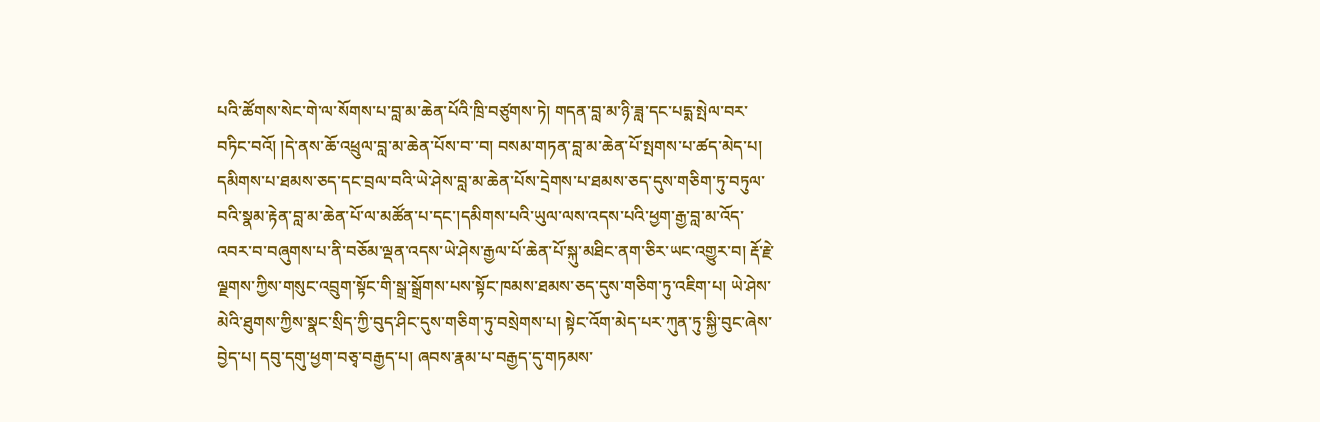པའི་ཚོགས་སེང་གེ་ལ་སོགས་པ་བླ་མ་ཆེན་པོའི་ཁྲི་བཙུགས་ཏེ། གདན་བླ་མ་ཉི་ཟླ་དང་པདྨ་སྤེལ་བར་བཏིང་བའོ། །དེ་ནས་ཆོ་འཕྲུལ་བླ་མ་ཆེན་པོས་བ་་བ། བསམ་གཏན་བླ་མ་ཆེན་པོ་སྤགས་པ་ཚད་མེད་པ། དམིགས་པ་ཐམས་ཅད་དང་བྲལ་བའི་ཡེ་ཤེས་བླ་མ་ཆེན་པོས་དྲེགས་པ་ཐམས་ཅད་དུས་གཅིག་ཏུ་བཏུལ་བའི་སྣམ་རྟེན་བླ་མ་ཆེན་པོ་ལ་མཚོན་པ་དང་།དམིགས་པའི་ཡུལ་ལས་འདས་པའི་ཕྱག་རྒྱ་བླ་མ་འོད་འབར་བ་བཞུགས་པ་ནི་བཅོམ་ལྡན་འདས་ཡེ་ཤེས་རྒྱལ་པོ་ཆེན་པོ་སྐུ་མཐིང་ནག་ཅིར་ཡང་འགྱུར་བ། རྡོ་རྗེ་ལྗགས་ཀྱིས་གསུང་འབྲུག་སྟོང་གི་སྒྲ་སྒྲོགས་པས་སྟོང་ཁམས་ཐམས་ཅད་དུས་གཅིག་ཏུ་འཇིག་པ། ཡེ་ཤེས་མེའི་ཐུགས་ཀྱིས་སྣང་སྲིད་ཀྱི་བུད་ཤིང་དུས་གཅིག་ཏུ་བསྲེགས་པ། སྟེང་འོག་མེད་པར་ཀུན་ཏུ་སྐྱི་བུང་ཞེས་བྱེད་པ། དབུ་དགུ་ཕྱག་བཅྭ་བརྒྱད་པ། ཞབས་རྣམ་པ་བརྒྱད་དུ་གཏམས་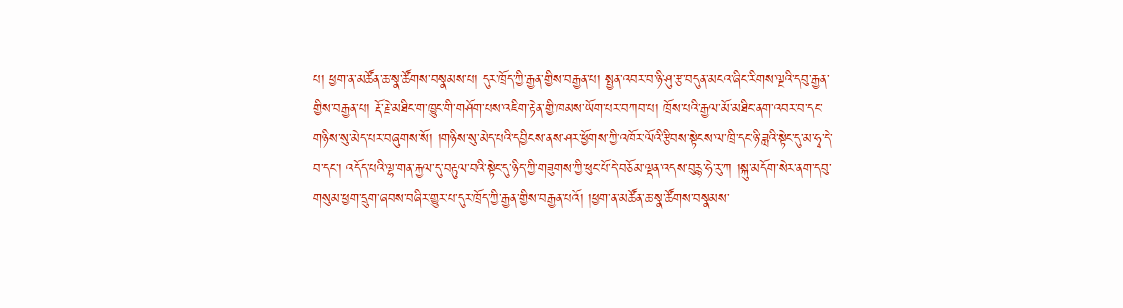པ། ཕྱག་ན་མཚོན་ཆ་སྣ་ཚོགས་བསྣམས་པ། དུར་ཁྲོད་ཀྱི་རྒྱན་གྱིས་བརྒྱན་པ། སྤྱན་འབར་བ་ཉི་ཤུ་རྩ་བདུན་མངའ་ཞིང་རིགས་ལྔའི་དབུ་རྒྱན་གྱིས་བརྒྱན་པ། རྡོ་རྗེ་མཐིང་ག་ཁྱུང་གི་གཤོག་པས་འཇིག་རྟེན་གྱི་ཁམས་ཡོག་པར་བཀབ་པ། ཁྲོས་པའི་རྒྱལ་མོ་མཐིང་ནག་འབར་བ་དང་གཉིས་སུ་མེད་པར་བཞུགས་སོ། །གཉིས་སུ་མེད་པའི་དབྱིངས་ནས་ཤར་ཕྱོགས་ཀྱི་འཁོར་ལོའི་རྩིབས་སྟེངས་ལ་ཁྲི་དང་ཉི་ཟླའི་སྟེང་དུ་མ་ཧྭ་དེ་བ་དང་། འདོད་པའི་ལྷ་གན་རྐྱལ་དུ་བརྟུལ་བའི་སྟེང་དུ་ཉིད་ཀྱི་གཟུགས་ཀྱི་ཕུང་པོ་དེ་བཅོམ་ལྡན་འདས་བུརྙ་ཧེ་རུ་ཀ །སྐུ་མདོག་སེར་ནག་དབུ་གསུམ་ཕྱག་དྲུག་ཞབས་བཞིར་གྱུར་པ་དུར་ཁྲོད་ཀྱི་རྒྱན་གྱིས་བརྒྱན་པའོ། །ཕྱག་ན་མཚོན་ཆ་སྣ་ཚོགས་བསྣམས་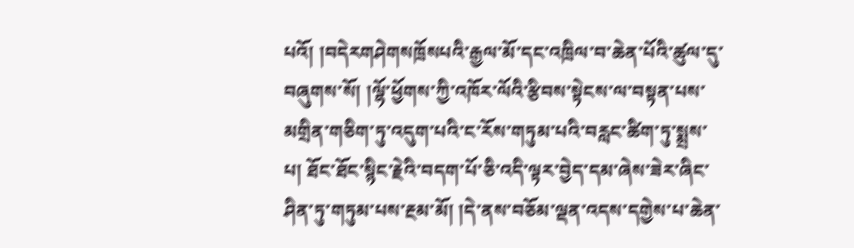པའོ། །བདེརགཤེགསཁྲོསཔའི་རྒྱལ་མོ་དང་འཁྲིལ་བ་ཆེན་པོའི་ཚུལ་དུ་བཞུགས་སོ། །ལྷོ་ཕྱོགས་ཀྱི་འཁོར་ལོའི་རྩིབས་སྟེངས་ལ་བསྟན་པས་མགྲིན་གཅིག་ཏུ་འདུག་པའི་ང་རོས་གཏུམ་པའི་བརླང་ཚིག་ཏུ་སྨྲས་པ། ཐོང་ཐོང་སྙིང་རྗེའི་བདག་པོ་ཅི་འདི་ལྟར་བྱེད་དམ་ཞེས་ཟེར་ཞིང་ཤིན་ཏུ་གཏུམ་པས་རྔམ་མོ། །དེ་ནས་བཅོམ་ལྡན་འདས་དགྱེས་པ་ཆེན་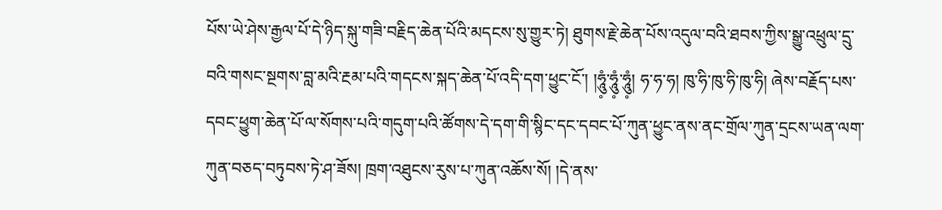པོས་ཡེ་ཤེས་རྒྱལ་པོ་དེ་ཉིད་སྐུ་གཟི་བརྗིད་ཆེན་པོའི་མདངས་སུ་གྱུར་ཏེ། ཐུགས་རྗེ་ཆེན་པོས་འདུལ་བའི་ཐབས་ཀྱིས་སྒྱུ་འཕྲུལ་དྲུ་བའི་གསང་སྔགས་བླ་མའི་རྔམ་པའི་གདངས་སྐད་ཆེན་པོ་འདི་དག་ཕྱུང་ངོ་། །ཧཱུཾ༷་ཧཱུཾ༷་ཧཱུཾ༷། ཧ་ཧ་ཧ། ཁུ་ཧི་ཁུ་ཧི་ཁུ་ཧི། ཞེས་བརྗོད་པས་དབང་ཕྱུག་ཆེན་པོ་ལ་སོགས་པའི་གདུག་པའི་ཚོགས་དེ་དག་གི་སྙིང་དང་དབང་པོ་ཀུན་ཕྱུང་ནས་ནང་གྲོལ་ཀུན་དྲངས་ཡན་ལག་ཀུན་བཅད་བཏུབས་ཏེ་ཤ་ཟོས། ཁྲག་འཐུངས་རུས་པ་ཀུན་འཆོས་སོ། །དེ་ནས་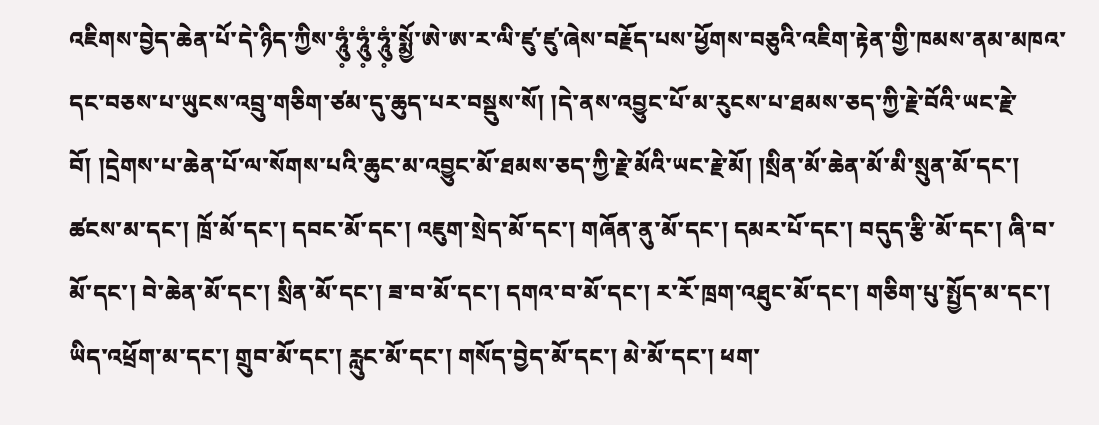འཇིགས་བྱེད་ཆེན་པོ་དེ་ཉིད་ཀྱིས་ཧཱུཾ༷་ཧཱུཾ༷་ཧཱུཾ༷་སྨྱོ་ཨེ་ཨ་ར་ལི་ཛུ་ཛུ་ཞེས་བརྗོད་པས་ཕྱོགས་བཅུའི་འཇིག་རྟེན་གྱི་ཁམས་ནམ་མཁའ་དང་བཅས་པ་ཡུངས་འབྲུ་གཅིག་ཙམ་དུ་ཆུད་པར་བསྡུས་སོ། །དེ་ནས་འབྱུང་པོ་མ་རུངས་པ་ཐམས་ཅད་ཀྱི་རྗེ་བོའི་ཡང་རྗེ་བོ། །དྲེགས་པ་ཆེན་པོ་ལ་སོགས་པའི་ཆུང་མ་འབྱུང་མོ་ཐམས་ཅད་ཀྱི་རྗེ་མོའི་ཡང་རྗེ་མོ། །སྲིན་མོ་ཆེན་མོ་མི་སྲུན་མོ་དང་། ཚངས་མ་དང་། ཁྲོ་མོ་དང་། དབང་མོ་དང་། འཇུག་སྲེད་མོ་དང་། གཞོན་ནུ་མོ་དང་། དམར་པོ་དང་། བདུད་རྩི་མོ་དང་། ཞི་བ་མོ་དང་། བེ་ཆེན་མོ་དང་། སྲིན་མོ་དང་། ཟ་བ་མོ་དང་། དགའ་བ་མོ་དང་། ར་རོ་ཁྲག་འཐུང་མོ་དང་། གཅིག་པུ་སྤྱོད་མ་དང་། ཡིད་འཕྲོག་མ་དང་། གྲུབ་མོ་དང་། རླུང་མོ་དང་། གསོད་བྱེད་མོ་དང་། མེ་མོ་དང་། ཕག་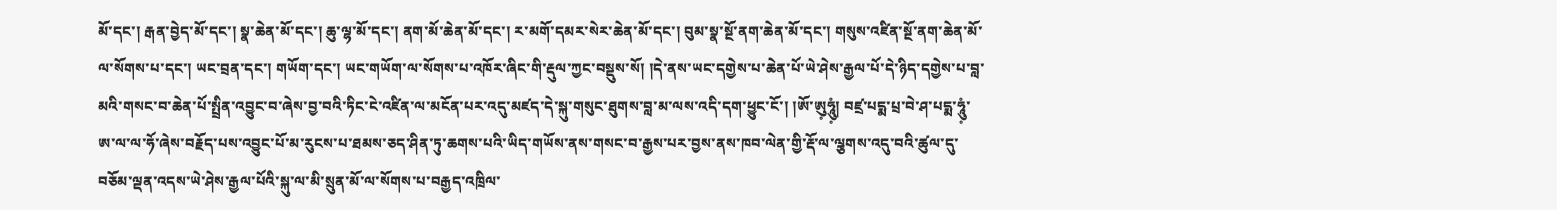མོ་དང་། རྒན་བྱེད་མོ་དང་། སྣ་ཆེན་མོ་དང་། ཆུ་ལྷ་མོ་དང་། ནག་མོ་ཆེན་མོ་དང་། ར་མགོ་དམར་སེར་ཆེན་མོ་དང་། བུམ་སྣ་སྔོ་ནག་ཆེན་མོ་དང་། གསུས་འཛིན་སྔོ་ནག་ཆེན་མོ་ལ་སོགས་པ་དང་། ཡང་བྲན་དང་། གཡོག་དང་། ཡང་གཡོག་ལ་སོགས་པ་འཁོར་ཞིང་གི་རྡུལ་ཀྱང་བསྡུས་སོ། །དེ་ནས་ཡང་དགྱེས་པ་ཆེན་པོ་ཡེ་ཤེས་རྒྱལ་པོ་དེ་ཉིད་དགྱེས་པ་བླ་མའི་གསང་བ་ཆེན་པོ་སྤྲིན་འབྱུང་བ་ཞེས་བྱ་བའི་ཏིང་ངེ་འཛིན་ལ་མངོན་པར་འདུ་མཛད་དེ་སྐུ་གསུང་ཐུགས་བླ་མ་ལས་འདི་དག་ཕྱུང་ངོ་། །ཨོ་ཨུ༷ཧཱུཾ༷། བཛྲ་པདྨ་པྲ་བེ་ཤ་པདྨ་ཧཱུཾ༷་ཨ་ལ་ལ་ཧོ་ཞེས་བརྗོད་པས་འབྱུང་པོ་མ་རུངས་པ་ཐམས་ཅད་ཤིན་ཏུ་ཆགས་པའི་ཡིད་གཡོས་ནས་གསང་བ་རྒྱས་པར་བྱས་ནས་ཁབ་ལེན་གྱི་རྡོ་ལ་ལྕགས་འདུ་བའི་ཚུལ་དུ་བཅོམ་ལྡན་འདས་ཡེ་ཤེས་རྒྱལ་པོའི་སྐུ་ལ་མི་སྲུན་མོ་ལ་སོགས་པ་བརྒྱད་འཁྲིལ་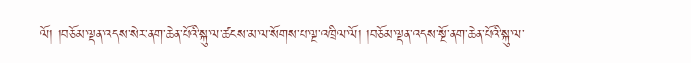ལོ། །བཅོམ་ལྡན་འདས་སེར་ནག་ཆེན་པོའི་སྐུ་ལ་ཚངས་མ་ལ་སོགས་པ་ལྔ་འཁྲིལ་ལོ། །བཅོམ་ལྡན་འདས་སྔོ་ནག་ཆེན་པོའི་སྐུ་ལ་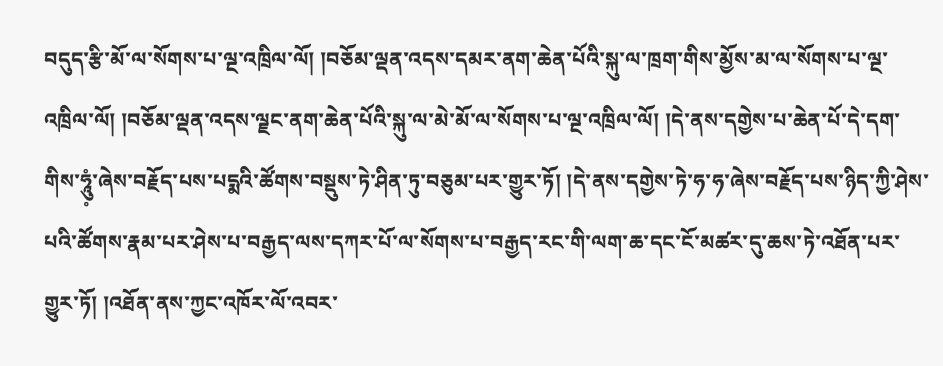བདུད་རྩི་མོ་ལ་སོགས་པ་ལྔ་འཁྲིལ་ལོ། །བཅོམ་ལྡན་འདས་དམར་ནག་ཆེན་པོའི་སྐུ་ལ་ཁྲག་གིས་མྱོས་མ་ལ་སོགས་པ་ལྔ་འཁྲིལ་ལོ། །བཅོམ་ལྡན་འདས་ལྗང་ནག་ཆེན་པོའི་སྐུ་ལ་མེ་མོ་ལ་སོགས་པ་ལྔ་འཁྲིལ་ལོ། །དེ་ནས་དགྱེས་པ་ཆེན་པོ་དེ་དག་གིས་ཧཱུཾ༷་ཞེས་བརྗོད་པས་པདྨའི་ཚོགས་བསྡུས་ཏེ་ཤིན་ཏུ་བཅུམ་པར་གྱུར་ཏོ། །དེ་ནས་དགྱེས་ཏེ་ཧ་ཧ་ཞེས་བརྗོད་པས་ཉིད་ཀྱི་ཤེས་པའི་ཚོགས་རྣམ་པར་ཤེས་པ་བརྒྱད་ལས་དཀར་པོ་ལ་སོགས་པ་བརྒྱད་རང་གི་ལག་ཆ་དང་ངོ་མཚར་དུ་ཆས་ཏེ་འཐོན་པར་གྱུར་ཏོ། །འཐོན་ནས་ཀྱང་འཁོར་ལོ་འབར་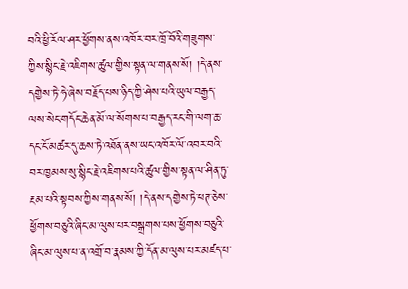བའི་ཕྱི་རོལ་ཤར་ཕྱོགས་ནས་འཁོར་བར་ཁྲོ་བོའི་གཟུགས་ཀྱིས་སྙིང་རྗེ་འཇིགས་ཚུལ་གྱིས་སྟན་ལ་གནས་སོ། །དེ་ནས་དགྱེས་ཏེ་ཧེ་ཞེས་བརྗོད་པས་ཉིད་ཀྱི་ཤེས་པའི་ཡུལ་བརྒྱད་ལས་སེང་གདོང་ཆེན་མོ་ལ་སོགས་པ་བརྒྱད་རང་གི་ལག་ཆ་དང་ངོ་མཚར་དུ་ཆས་ཏེ་འཐོན་ནས་ཡང་འཁོར་ལོ་འབར་བའི་བར་ཁྱམས་སུ་སྙིང་རྗེ་འཇིགས་པའི་ཚུལ་གྱིས་སྟན་ལ་ཤིན་ཏུ་རྔམ་པའི་སྟབས་ཀྱིས་གནས་སོ། །དེ་ནས་དགྱེས་ཏེ་ཕཊ་ཅེས་ཕྱོགས་བཅུའི་ཞིང་མ་ལུས་པར་བསྒྲགས་པས་ཕྱོགས་བཅུའི་ཞིང་མ་ལུས་པ་ན་འགྲོ་བ་རྣམས་ཀྱི་དོན་མ་ལུས་པར་མཛད་པ་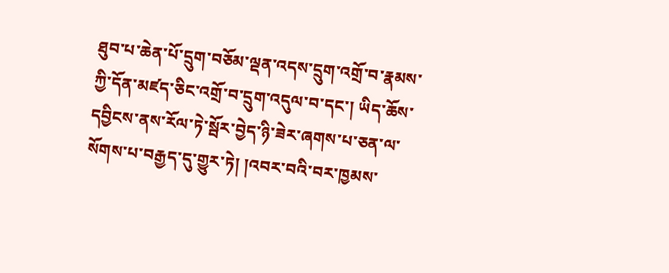ཐུབ་པ་ཆེན་པོ་དྲུག་བཅོམ་ལྡན་འདས་དྲུག་འགྲོ་བ་རྣམས་ཀྱི་དོན་མཛད་ཅིང་འགྲོ་བ་དྲུག་འདུལ་བ་དང་། ཡིད་ཆོས་དབྱིངས་ནས་རོལ་ཏེ་སྦོར་བྱེད་ཉི་ཟེར་ཞགས་པ་ཅན་ལ་སོགས་པ་བརྒྱད་དུ་གྱུར་ཏེ། །འབར་བའི་བར་ཁྱམས་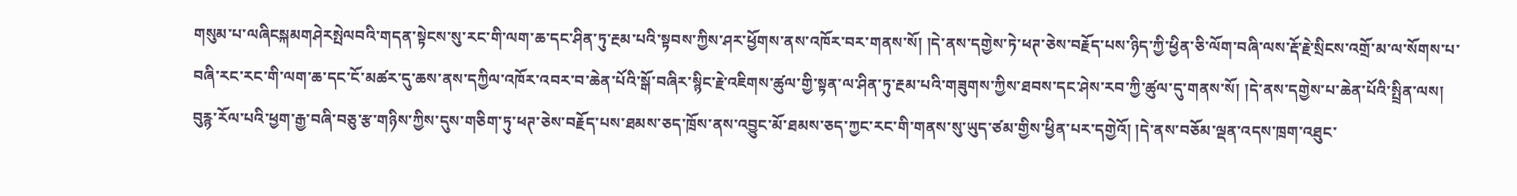གསུམ་པ་ལཞིངསྐམགཤེརསྤེལབའི་གདན་སྟེངས་སུ་རང་གི་ལག་ཆ་དང་ཤིན་ཏུ་རྔམ་པའི་སྟབས་ཀྱིས་ཤར་ཕྱོགས་ནས་འཁོར་བར་གནས་སོ། །དེ་ནས་དགྱེས་ཏེ་ཕཊ་ཅེས་བརྗོད་པས་ཉིད་ཀྱི་ཕྱིན་ཅི་ལོག་བཞི་ལས་རྡོ་རྗེ་སྲིངས་འགྲོ་མ་ལ་སོགས་པ་བཞི་རང་རང་གི་ལག་ཆ་དང་ངོ་མཚར་དུ་ཆས་ནས་དཀྱིལ་འཁོར་འབར་བ་ཆེན་པོའི་སྒོ་བཞིར་སྙིང་རྗེ་འཇིགས་ཚུལ་གྱི་སྟན་ལ་ཤིན་ཏུ་རྔམ་པའི་གཟུགས་ཀྱིས་ཐབས་དང་ཤེས་རབ་ཀྱི་ཚུལ་དུ་གནས་སོ། །དེ་ནས་དགྱེས་པ་ཆེན་པོའི་སྤྲིན་ལས། བུརྙ་རོལ་པའི་ཕྱག་རྒྱ་བཞི་བཅུ་རྩ་གཉིས་ཀྱིས་དུས་གཅིག་ཏུ་ཕཊ་ཅེས་བརྗོད་པས་ཐམས་ཅད་ཁྲོས་ནས་འབྱུང་མོ་ཐམས་ཅད་ཀྱང་རང་གི་གནས་སུ་ཡུད་ཙམ་གྱིས་ཕྱིན་པར་དགྱེའོ། །དེ་ནས་བཅོམ་ལྡན་འདས་ཁྲག་འཐུང་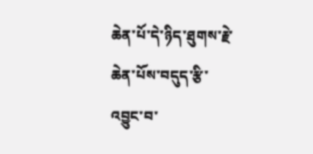ཆེན་པོ་དེ་ཉིད་ཐུགས་རྗེ་ཆེན་པོས་བདུད་རྩི་འབྱུང་བ་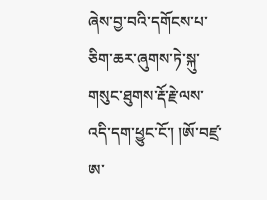ཞེས་བྱ་བའི་དགོངས་པ་ཅིག་ཆར་ཞུགས་ཏེ་སྐུ་གསུང་ཐུགས་རྡོ་རྗེ་ལས་འདི་དག་ཕྱུང་ངོ་། །ཨོ་བཛྲ་ཨ་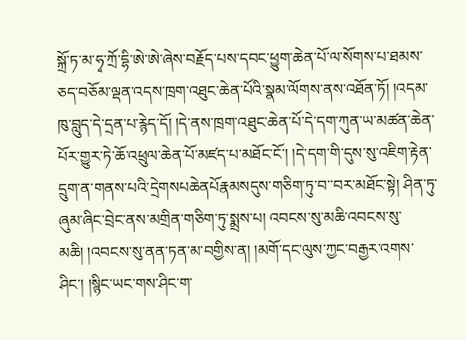སྐྲོ་ཏ་མ་ཧྭ་ཀྲོ་དྷི་ཨེ་ཨེ་ཞེས་བརྗོད་པས་དབང་ཕྱུག་ཆེན་པོ་ལ་སོགས་པ་ཐམས་ཅད་བཅོམ་ལྡན་འདས་ཁྲག་འཐུང་ཆེན་པོའི་སྣམ་ལོགས་ནས་འཐོན་ཏོ། །འདམ་ཁུ་བླུད་དེ་དྲན་པ་རྙེད་དོ། །དེ་ནས་ཁྲག་འཐུང་ཆེན་པོ་དེ་དག་ཀུན་ཡ་མཚན་ཆེན་པོར་གྱུར་ཏེ་ཆོ་འཕྲུལ་ཆེན་པོ་མཛད་པ་མཐོང་ངོ་། །དེ་དག་གི་དུས་སུ་འཇིག་རྟེན་དྲུག་ན་གནས་པའི་དྲེགསཔཆེནཔོརྣམསདུས་གཅིག་ཏུ་བ་་བར་མཐོང་སྟེ། ཤིན་ཏུ་ཞུམ་ཞིང་བྲེང་ནས་མགྲིན་གཅིག་ཏུ་སྨྲས་པ། འབངས་སུ་མཆི་འབངས་སུ་མཆི། །འབངས་སུ་ནན་ཏན་མ་བགྱིས་ན། །མགོ་དང་ལུས་ཀྱང་བརྒྱར་འགས་ཤིང་། །སྙིང་ཡང་གས་ཤིང་ག་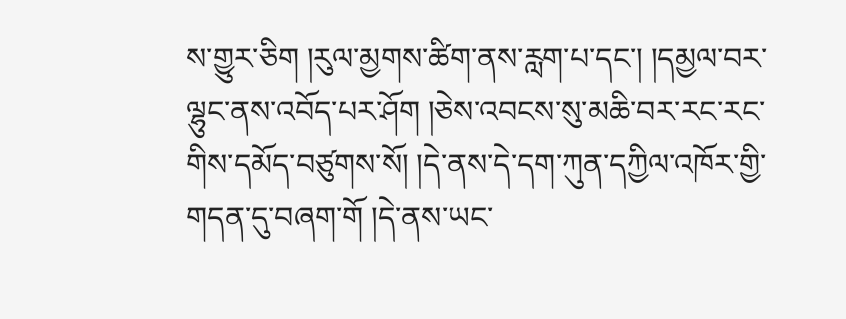ས་གྱུར་ཅིག །རུལ་མྱགས་ཚིག་ནས་རླག་པ་དང་། །དམྱལ་བར་ལྷུང་ནས་འབོད་པར་ཤོག །ཅེས་འབངས་སུ་མཆི་བར་རང་རང་གིས་དམོད་བཙུགས་སོ། །དེ་ནས་དེ་དག་ཀུན་དཀྱིལ་འཁོར་གྱི་གདན་དུ་བཞག་གོ །དེ་ནས་ཡང་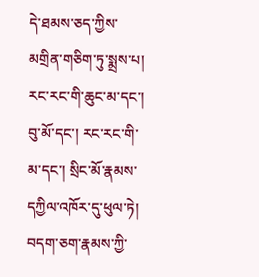དེ་ཐམས་ཅད་ཀྱིས་མགྲིན་གཅིག་ཏུ་སྨྲས་པ། རང་རང་གི་ཆུང་མ་དང་། བུ་མོ་དང་། རང་རང་གི་མ་དང་། སྲིང་མོ་རྣམས་དཀྱིལ་འཁོར་དུ་ཕུལ་ཏེ། བདག་ཅག་རྣམས་ཀྱི་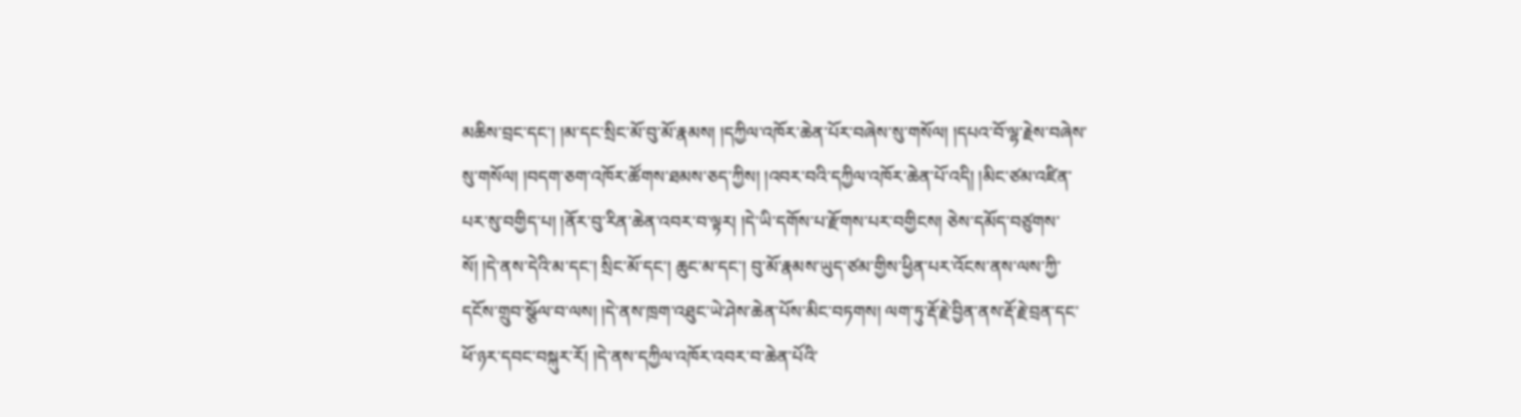མཆིས་བྲང་དང་། །མ་དང་སྲིང་མོ་བུ་མོ་རྣམས། །དཀྱིལ་འཁོར་ཆེན་པོར་བཞེས་སུ་གསོལ། །དཔའ་བོ་ལྷ་རྗེས་བཞེས་སུ་གསོལ། །བདག་ཅག་འཁོར་ཚོགས་ཐམས་ཅད་ཀྱིས། །འབར་བའི་དཀྱིལ་འཁོར་ཆེན་པོ་འདི། །མིང་ཙམ་འཛིན་པར་སུ་བགྱིད་པ། །ནོར་བུ་རིན་ཆེན་འབར་བ་ལྟར། །དེ་ཡི་དགོས་པ་རྫོགས་པར་བགྱིངས། ཅེས་དམོད་བཙུགས་སོ། །དེ་ནས་དེའི་མ་དང་། སྲིང་མོ་དང་། ཆུང་མ་དང་། བུ་མོ་རྣམས་ཡུད་ཙམ་གྱིས་ཕྱིན་པར་འོངས་ནས་ལས་ཀྱི་དངོས་གྲུབ་སྩོལ་བ་ལས། །དེ་ནས་ཁྲག་འཐུང་ཡེ་ཤེས་ཆེན་པོས་མིང་བཏགས། ལག་ཏུ་རྡོ་རྗེ་བྱིན་ནས་རྡོ་རྗེ་བྲན་དང་ཕོ་ཉར་དབང་བསྐུར་རོ། །དེ་ནས་དཀྱིལ་འཁོར་འབར་བ་ཆེན་པོའི་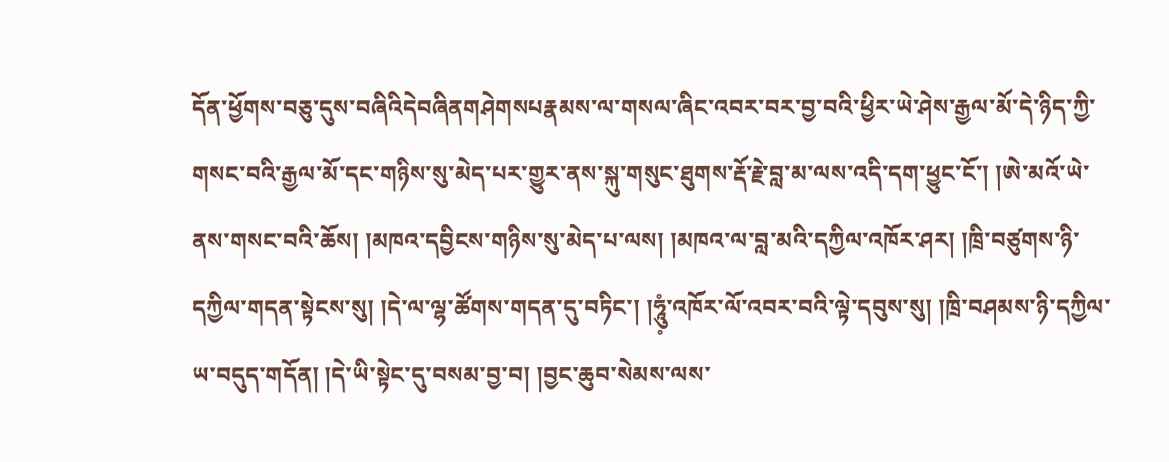དོན་ཕྱོགས་བཅུ་དུས་བཞིའིདེབཞིནགཤེགསཔརྣམས་ལ་གསལ་ཞིང་འབར་བར་བྱ་བའི་ཕྱིར་ཡེ་ཤེས་རྒྱལ་མོ་དེ་ཉིད་ཀྱི་གསང་བའི་རྒྱལ་མོ་དང་གཉིས་སུ་མེད་པར་གྱུར་ནས་སྐུ་གསུང་ཐུགས་རྡོ་རྗེ་བླ་མ་ལས་འདི་དག་ཕྱུང་ངོ་། །ཨེ་མའོ་ཡེ་ནས་གསང་བའི་ཆོས། །མཁའ་དབྱིངས་གཉིས་སུ་མེད་པ་ལས། །མཁའ་ལ་བླ་མའི་དཀྱིལ་འཁོར་ཤར། །ཁྲི་བཙུགས་ཉི་དཀྱིལ་གདན་སྟེངས་སུ། །དེ་ལ་ལྷ་ཚོགས་གདན་དུ་བཏིང་། །ཧཱུཾ༷་འཁོར་ལོ་འབར་བའི་ལྟེ་དབུས་སུ། །ཁྲི་བཤམས་ཉི་དཀྱིལ་ཡ་བདུད་གདོན། །དེ་ཡི་སྟེང་དུ་བསམ་བྱ་བ། །བྱང་ཆུབ་སེམས་ལས་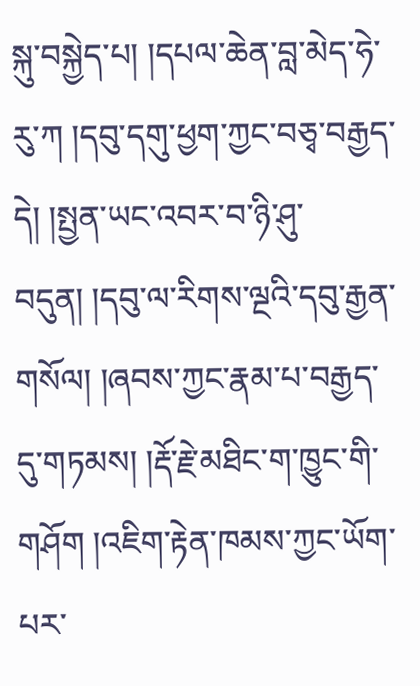སྐུ་བསྐྱེད་པ། །དཔལ་ཆེན་བླ་མེད་ཧེ་རུ་ཀ །དབུ་དགུ་ཕྱག་ཀྱང་བཅྭ་བརྒྱད་དེ། །སྤྱན་ཡང་འབར་བ་ཉི་ཤུ་བདུན། །དབུ་ལ་རིགས་ལྔའི་དབུ་རྒྱན་གསོལ། །ཞབས་ཀྱང་རྣམ་པ་བརྒྱད་དུ་གཏམས། །རྡོ་རྗེ་མཐིང་ག་ཁྱུང་གི་གཤོག །འཇིག་རྟེན་ཁམས་ཀྱང་ཡོག་པར་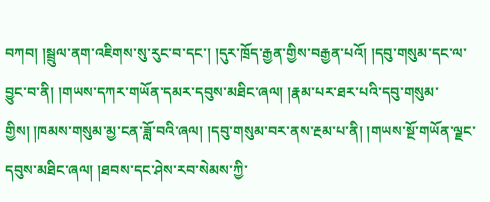བཀབ། །སྦྲུལ་ནག་འཇིགས་སུ་རུང་བ་དང་། །དུར་ཁྲོད་རྒྱན་གྱིས་བརྒྱན་པའོ། །དབུ་གསུམ་དང་ལ་བྱུང་བ་ནི། །གཡས་དཀར་གཡོན་དམར་དབུས་མཐིང་ཞལ། །རྣམ་པར་ཐར་པའི་དབུ་གསུམ་གྱིས། །ཁམས་གསུམ་མྱ་ངན་ཟློ་བའི་ཞལ། །དབུ་གསུམ་བར་ནས་རྔམ་པ་ནི། །གཡས་སྔོ་གཡོན་ལྗང་དབུས་མཐིང་ཞལ། །ཐབས་དང་ཤེས་རབ་སེམས་ཀྱི་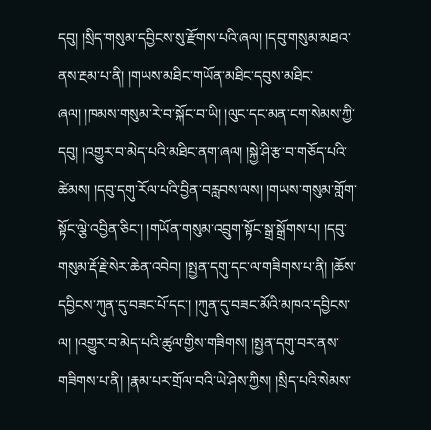དབུ། །སྲིད་གསུམ་དབྱིངས་སུ་རྫོགས་པའི་ཞལ། །དབུ་གསུམ་མཐའ་ནས་རྔམ་པ་ནི། །གཡས་མཐིང་གཡོན་མཐིང་དབུས་མཐིང་ཞལ། །ཁམས་གསུམ་རེ་བ་སྐོང་བ་ཡི། །ལུང་དང་མན་ངག་སེམས་ཀྱི་དབུ། །འགྱུར་བ་མེད་པའི་མཐིང་ནག་ཞལ། །སྐྱེ་ཤི་རྩ་བ་གཅོད་པའི་ཚེམས། །དབུ་དགུ་རོལ་པའི་བྱིན་བརླབས་ལས། །གཡས་གསུམ་གློག་སྟོང་ལྕེ་འབྱིན་ཅིང་། །གཡོན་གསུམ་འབྲུག་སྟོང་སྒྲ་སྒྲོགས་པ། །དབུ་གསུམ་རྡོ་རྗེ་སེར་ཆེན་འབེབ། །སྤྱན་དགུ་དང་ལ་གཟིགས་པ་ནི། །ཆོས་དབྱིངས་ཀུན་དུ་བཟང་པོ་དང་། །ཀུན་དུ་བཟང་མོའི་མཁའ་དབྱིངས་ལ། །འགྱུར་བ་མེད་པའི་ཚུལ་གྱིས་གཟིགས། །སྤྱན་དགུ་བར་ནས་གཟིགས་པ་ནི། །རྣམ་པར་གྲོལ་བའི་ཡེ་ཤེས་ཀྱིས། །སྲིད་པའི་སེམས་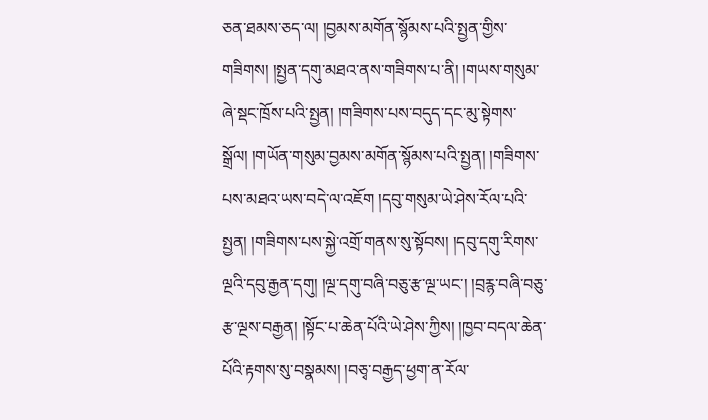ཅན་ཐམས་ཅད་ལ། །བྱམས་མགོན་སྙོམས་པའི་སྤྱན་གྱིས་གཟིགས། །སྤྱན་དགུ་མཐའ་ནས་གཟིགས་པ་ནི། །གཡས་གསུམ་ཞེ་སྡང་ཁྲོས་པའི་སྤྱན། །གཟིགས་པས་བདུད་དང་མུ་སྟེགས་སྒྲོལ། །གཡོན་གསུམ་བྱམས་མགོན་སྙོམས་པའི་སྤྱན། །གཟིགས་པས་མཐའ་ཡས་བདེ་ལ་འཇོག །དབུ་གསུམ་ཡེ་ཤེས་རོལ་པའི་སྤྱན། །གཟིགས་པས་སྐྱེ་འགྲོ་གནས་སུ་སྟོབས། །དབུ་དགུ་རིགས་ལྔའི་དབུ་རྒྱན་དགུ། །ལྔ་དགུ་བཞི་བཅུ་རྩ་ལྔ་ཡང་། །བྲརྙ་བཞི་བཅུ་རྩ་ལྔས་བརྒྱན། །སྟོང་པ་ཆེན་པོའི་ཡེ་ཤེས་ཀྱིས། །ཁྱབ་བདལ་ཆེན་པོའི་རྟགས་སུ་བསྣམས། །བཅྭ་བརྒྱད་ཕྱག་ན་རོལ་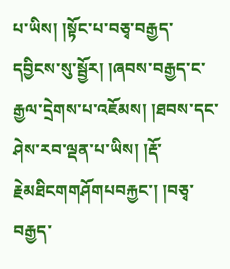པ་ཡིས། །སྟོང་པ་བཅྭ་བརྒྱད་དབྱིངས་སུ་སྦྱོར། །ཞབས་བརྒྱད་ང་རྒྱལ་དྲེགས་པ་འཇོམས། །ཐབས་དང་ཤེས་རབ་ལྡན་པ་ཡིས། །རྡོ་རྗེམཐིངགགཤོགཔབརྐྱང་། །བཅྭ་བརྒྱད་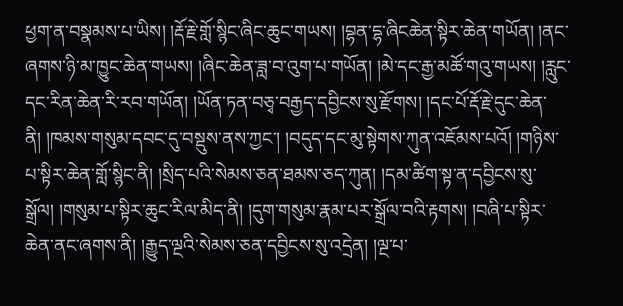ཕྱག་ན་བསྣམས་པ་ཡིས། །རྡོ་རྗེ་གློ་སྙིང་ཞིང་ཆུང་གཡས། །བྷན་དྷ་ཞིངཆེན་སྟིར་ཆེན་གཡོན། །ནང་ཞགས་ཉི་མ་ཁྱུང་ཆེན་གཡས། །ཞིང་ཆེན་ཟླ་བ་འུག་པ་གཡོན། །མེ་དང་རྒྱ་མཚོ་གའུ་གཡས། །རླུང་དང་རིན་ཆེན་རི་རབ་གཡོན། །ཡོན་ཏན་བཅྭ་བརྒྱད་དབྱིངས་སུ་རྫོགས། །དང་པོ་རྡོ་རྗེ་དུང་ཆེན་ནི། །ཁམས་གསུམ་དབང་དུ་བསྡུས་ནས་ཀྱང་། །བདུད་དང་མུ་སྟེགས་ཀུན་འཇོམས་པའོ། །གཉིས་པ་སྟིར་ཆེན་གློ་སྙིང་ནི། །སྲིད་པའི་སེམས་ཅན་ཐམས་ཅད་ཀུན། །དམ་ཚིག་སྟ་ན་དབྱིངས་སུ་སྒྲོལ། །གསུམ་པ་སྟིར་ཆུང་རིལ་མིད་ནི། །དུག་གསུམ་རྣམ་པར་སྒྲོལ་བའི་རྟགས། །བཞི་པ་སྟིར་ཆེན་ནང་ཞགས་ནི། །རྒྱུད་ལྔའི་སེམས་ཅན་དབྱིངས་སུ་འདྲེན། །ལྔ་པ་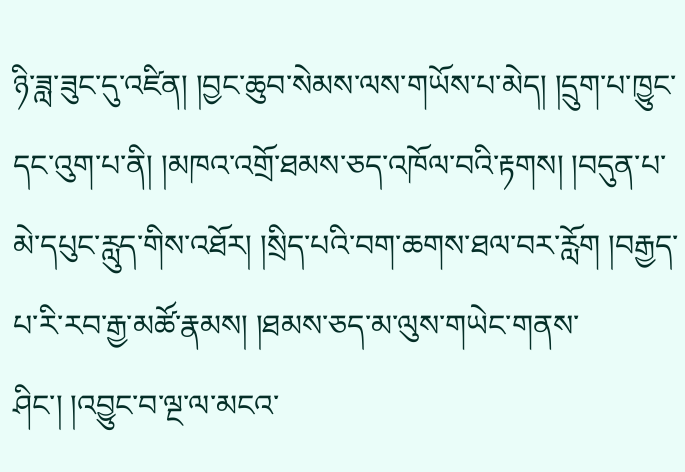ཉི་ཟླ་ཟུང་དུ་འཛིན། །བྱང་ཆུབ་སེམས་ལས་གཡོས་པ་མེད། །དྲུག་པ་ཁྱུང་དང་འུག་པ་ནི། །མཁའ་འགྲོ་ཐམས་ཅད་འཁོལ་བའི་རྟགས། །བདུན་པ་མེ་དཔུང་རླུད་གིས་འཐོར། །སྲིད་པའི་བག་ཆགས་ཐལ་བར་རློག །བརྒྱད་པ་རི་རབ་རྒྱ་མཚོ་རྣམས། །ཐམས་ཅད་མ་ལུས་གཡེང་གནས་ཤིང་། །འབྱུང་བ་ལྔ་ལ་མངའ་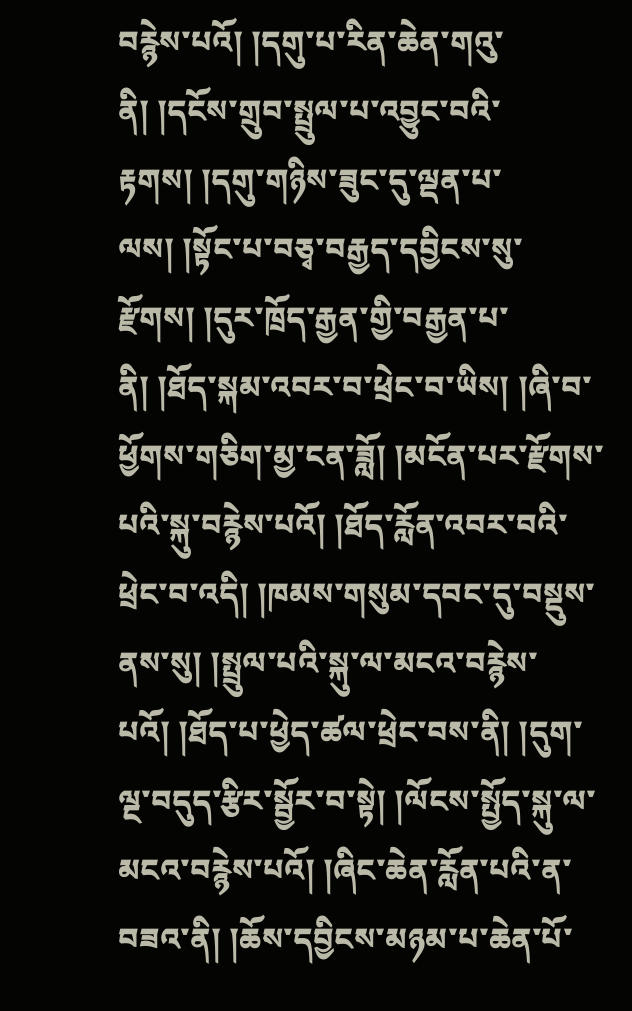བརྙེས་པའོ། །དགུ་པ་རིན་ཆེན་གའུ་ནི། །དངོས་གྲུབ་སྤྲུལ་པ་འབྱུང་བའི་རྟགས། །དགུ་གཉིས་ཟུང་དུ་ལྡན་པ་ལས། །སྟོང་པ་བཅྭ་བརྒྱད་དབྱིངས་སུ་རྫོགས། །དུར་ཁྲོད་རྒྱན་གྱི་བརྒྱན་པ་ནི། །ཐོད་སྐམ་འབར་བ་ཕྲེང་བ་ཡིས། །ཞི་བ་ཕྱོགས་གཅིག་མྱ་ངན་ཟློ། །མངོན་པར་རྫོགས་པའི་སྐུ་བརྙེས་པའོ། །ཐོད་རློན་འབར་བའི་ཕྲེང་བ་འདི། །ཁམས་གསུམ་དབང་དུ་བསྡུས་ནས་སུ། །སྤྲུལ་པའི་སྐུ་ལ་མངའ་བརྙེས་པའོ། །ཐོད་པ་ཕྱེད་ཚལ་ཕྲེང་བས་ནི། །དུག་ལྔ་བདུད་རྩིར་སྦྱོར་བ་སྟེ། །ལོངས་སྤྱོད་སྐུ་ལ་མངའ་བརྙེས་པའོ། །ཞིང་ཆེན་རློན་པའི་ན་བཟའ་ནི། །ཆོས་དབྱིངས་མཉམ་པ་ཆེན་པོ་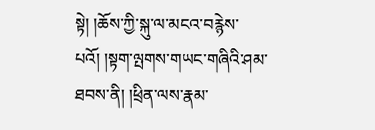སྟེ། །ཆོས་ཀྱི་སྐུ་ལ་མངའ་བརྙེས་པའོ། །སྟག་ལྤགས་གཡང་གཞིའི་ཤམ་ཐབས་ནི། །ཕྲིན་ལས་རྣམ་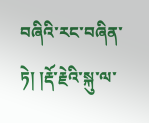བཞིའི་རང་བཞིན་ཏེ། །རྡོ་རྗེའི་སྐུ་ལ་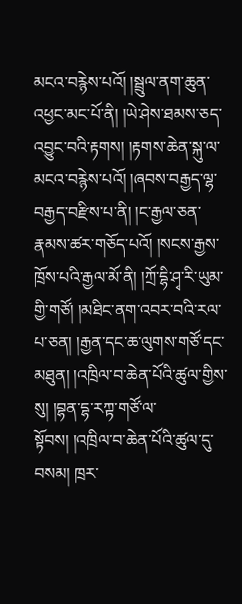མངའ་བརྙེས་པའོ། །སྦྲུལ་ནག་ཆུན་འཕྱང་མང་པོ་ནི། །ཡེ་ཤེས་ཐམས་ཅད་འབྱུང་བའི་རྟགས། །རྟགས་ཆེན་སྐུ་ལ་མངའ་བརྙེས་པའོ། །ཞབས་བརྒྱད་ལྷ་བརྒྱད་བརྫིས་པ་ནི། །ང་རྒྱལ་ཅན་རྣམས་ཚར་གཅོད་པའོ། །སངས་རྒྱས་ཁྲོས་པའི་རྒྱལ་མོ་ནི། །ཀྲོ་དྷི་ཤྭ་རི་ཡུམ་གྱི་གཙོ། །མཐིང་ནག་འབར་བའི་རལ་པ་ཅན། །རྒྱན་དང་ཆ་ལུགས་གཙོ་དང་མཐུན། །འཁྲིལ་བ་ཆེན་པོའི་ཚུལ་གྱིས་སུ། །བྷན་དྷ་རཀྟ་གཙོ་ལ་སྟོབས། །འཁྲིལ་བ་ཆེན་པོའི་ཚུལ་དུ་བསམ། ཁྲར་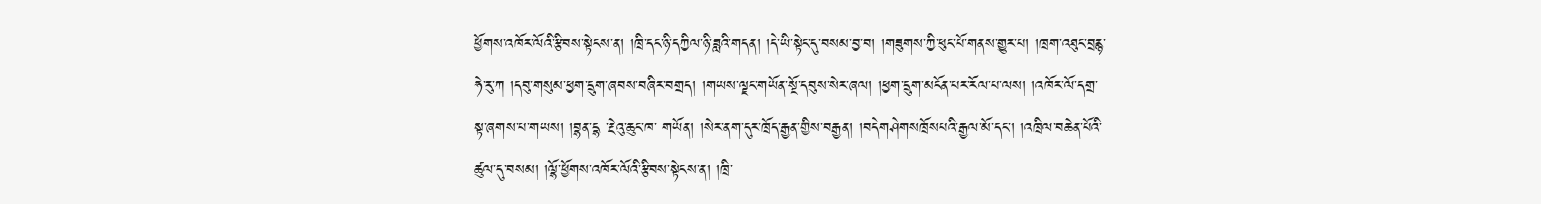ཕྱོགས་འཁོར་ལོའི་རྩིབས་སྟེངས་ན། །ཁྲི་དང་ཉི་དཀྱིལ་ཉི་ཟླའི་གདན། །དེ་ཡི་སྟེང་དུ་བསམ་བྱ་བ། །གཟུགས་ཀྱི་ཕུང་པོ་གནས་གྱུར་པ། །ཁྲག་འཐུང་བྲརྙ་ཧེ་རུ་ཀ །དབུ་གསུམ་ཕྱག་དྲུག་ཞབས་བཞིར་བགྲད། །གཡས་ལྗང་གཡོན་སྔོ་དབུས་སེར་ཞལ། །ཕྱག་དྲུག་མངོན་པར་རོལ་པ་ལས། །འཁོར་ལོ་དགྲ་སྟ་ཞགས་པ་གཡས། །བྷན་དྷ ་རྔེའུ་ཆུང་ཁ་ གཡོན། །སེར་ནག་དུར་ཁྲོད་རྒྱན་གྱིས་བརྒྱན། །བདེགཤེགསཁྲོསཔའི་རྒྱལ་མོ་དང་། །འཁྲིལ་བཆེན་པོའི་ཚུལ་དུ་བསམ། །ལྷོ་ཕྱོགས་འཁོར་ལོའི་རྩིབས་སྟེངས་ན། །ཁྲི་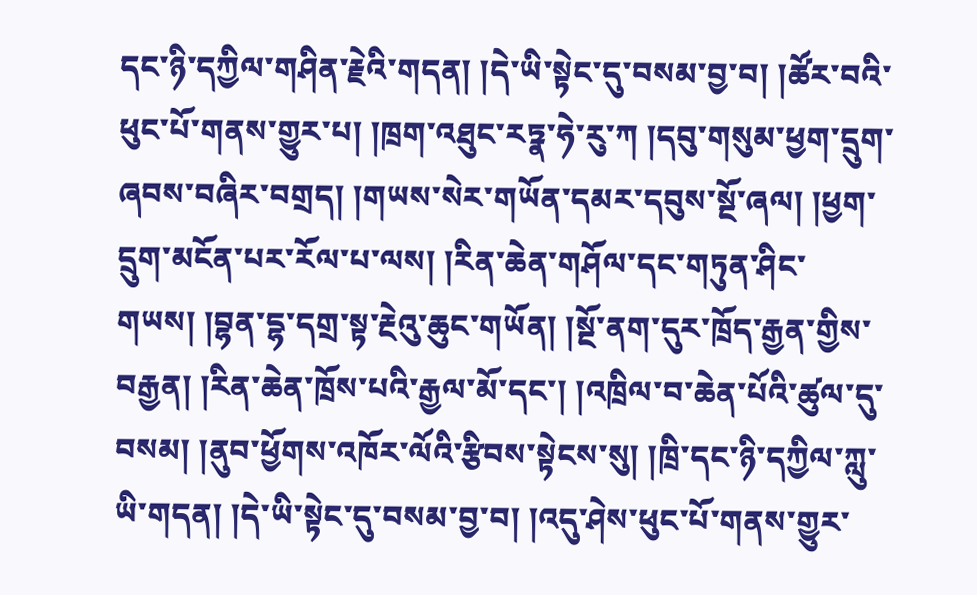དང་ཉི་དཀྱིལ་གཤིན་རྗེའི་གདན། །དེ་ཡི་སྟེང་དུ་བསམ་བྱ་བ། །ཚོར་བའི་ཕུང་པོ་གནས་གྱུར་པ། །ཁྲག་འཐུང་རཏྣ་ཧེ་རུ་ཀ །དབུ་གསུམ་ཕྱག་དྲུག་ཞབས་བཞིར་བགྲད། །གཡས་སེར་གཡོན་དམར་དབུས་སྔོ་ཞལ། །ཕྱག་དྲུག་མངོན་པར་རོལ་པ་ལས། །རིན་ཆེན་གཤོལ་དང་གཏུན་ཤིང་གཡས། །བྷན་དྷ་དགྲ་སྟ་རྔེའུ་ཆུང་གཡོན། །སྔོ་ནག་དུར་ཁྲོད་རྒྱན་གྱིས་བརྒྱན། །རིན་ཆེན་ཁྲོས་པའི་རྒྱལ་མོ་དང་། །འཁྲིལ་བ་ཆེན་པོའི་ཚུལ་དུ་བསམ། །ནུབ་ཕྱོགས་འཁོར་ལོའི་རྩིབས་སྟེངས་སུ། །ཁྲི་དང་ཉི་དཀྱིལ་ཀླུ་ཡི་གདན། །དེ་ཡི་སྟེང་དུ་བསམ་བྱ་བ། །འདུ་ཤེས་ཕུང་པོ་གནས་གྱུར་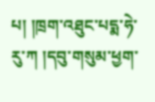པ། །ཁྲག་འཐུང་པདྨ་ཧེ་རུ་ཀ །དབུ་གསུམ་ཕྱག་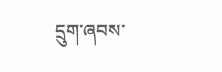དྲུག་ཞབས་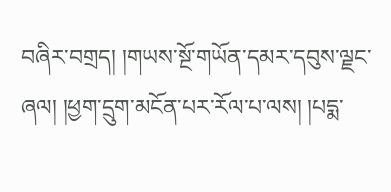བཞིར་བགྲད། །གཡས་སྔོ་གཡོན་དམར་དབུས་ལྗང་ཞལ། །ཕྱག་དྲུག་མངོན་པར་རོལ་པ་ལས། །པདྨ་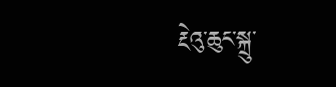རྔེའུ་ཆུང་སྐྲུ་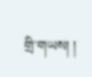གྲི་གཡས། །